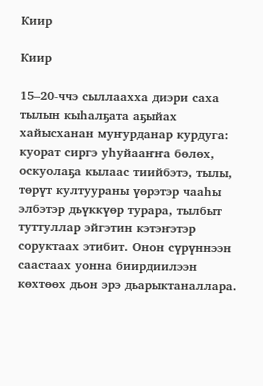Киир

Киир

15–20-ччэ сыллаахха диэри саха тылын кыһалҕата аҕыйах хайысханан муҥурданар курдуга: куорат сиргэ уһуйааҥҥа бөлөх, оскуолаҕа кылаас тиийбэтэ, тылы, төрүт култуураны үөрэтэр чааһы элбэтэр дьүккүөр турара, тылбыт туттуллар эйгэтин кэтэҥэтэр соруктаах этибит. Онон сүрүннээн саастаах уонна биирдиилээн көхтөөх дьон эрэ дьарыктаналлара.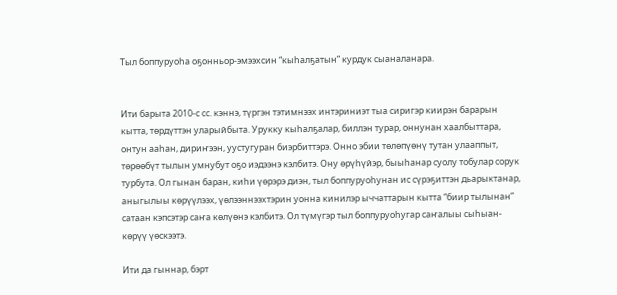Тыл боппуруоһа оҕонньор-эмээхсин “кыһалҕатын” курдук сыаналанара.


Ити барыта 2010-с сс. кэннэ, түргэн тэтимнээх интэриниэт тыа сиригэр киирэн барарын кытта, төрдүттэн уларыйбыта. Урукку кыһалҕалар, биллэн турар, оннунан хаалбыттара, онтун ааһан, дириҥээн, уустугуран биэрбиттэрэ. Онно эбии төлөпүөнү тутан улааппыт, төрөөбүт тылын умнубут оҕо иэдээнэ кэлбитэ. Ону өрүһүйэр, быыһанар суолу тобулар сорук турбута. Ол гынан баран, киһи үөрэрэ диэн, тыл боппуруоһунан ис сүрэҕиттэн дьарыктанар, аныгылыы көрүүлээх, үөлээннээхтэрин уонна кинилэр ыччаттарын кытта “биир тылынан” сатаан кэпсэтэр саҥа көлүөнэ кэлбитэ. Ол түмүгэр тыл боппуруоһугар саҥалыы сыһыан-көрүү үөскээтэ.

Ити да гыннар, бэрт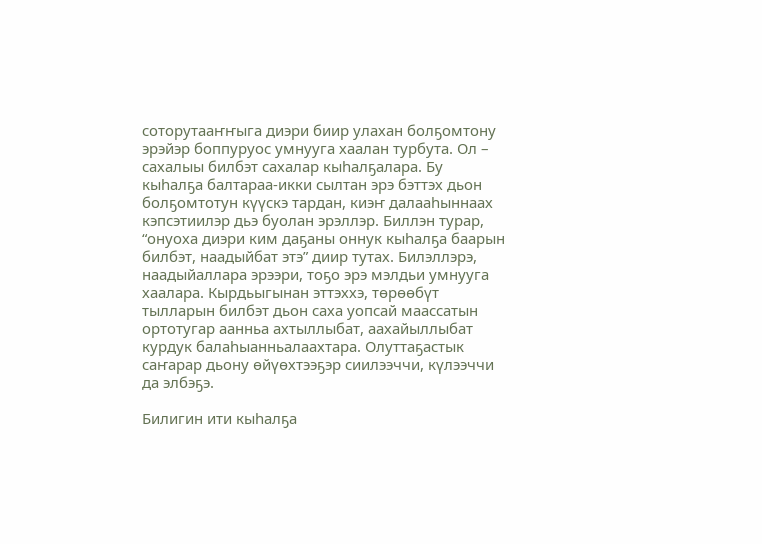соторутааҥҥыга диэри биир улахан болҕомтону эрэйэр боппуруос умнууга хаалан турбута. Ол – сахалыы билбэт сахалар кыһалҕалара. Бу кыһалҕа балтараа-икки сылтан эрэ бэттэх дьон болҕомтотун күүскэ тардан, киэҥ далааһыннаах кэпсэтиилэр дьэ буолан эрэллэр. Биллэн турар, “онуоха диэри ким даҕаны оннук кыһалҕа баарын билбэт, наадыйбат этэ” диир тутах. Билэллэрэ, наадыйаллара эрээри, тоҕо эрэ мэлдьи умнууга хаалара. Кырдьыгынан эттэххэ, төрөөбүт тылларын билбэт дьон саха уопсай маассатын ортотугар аанньа ахтыллыбат, аахайыллыбат курдук балаһыанньалаахтара. Олуттаҕастык саҥарар дьону өйүөхтээҕэр сиилээччи, күлээччи да элбэҕэ.

Билигин ити кыһалҕа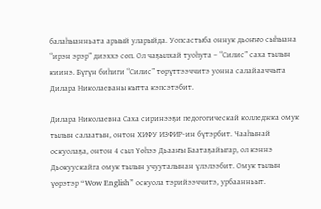балаһыанньата арыый уларыйда. Уопсастыба оннук дьоҥҥо сыһыана “ирэн эрэр” диэххэ сөп. Ол чаҕылхай туоһута – “Силис” саха тылын киинэ. Бүгүн биһиги “Силис” төрүттээччитэ уонна салайааччыта Дилара Николаеваны кытта кэпсэтэбит.

Дилара Николаевна Саха сиринээҕи педогогическай колледжка омук тылын салаатын, онтон ХИФУ ИЗФИР-ин бүтэрбит. Чааһынай оскуолаҕа, онтон 4 сыл Үөһээ Дьааҥы Баатаҕайыгар, ол кэннэ Дьокуускайга омук тылын учууталынан үлэлээбит. Омук тылын үөрэтэр “Wow English” оскуола тэрийээччитэ, урбаанньыт.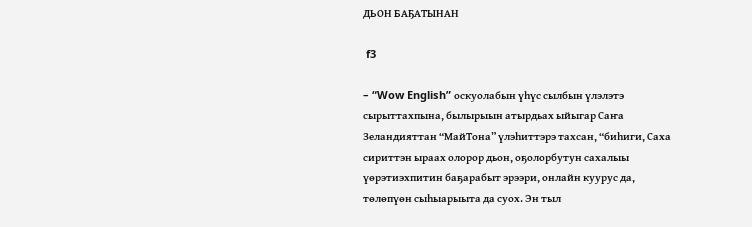ДЬОН БАҔАТЫНАН

 f3

– “Wow English” оскуолабын үһүс сылбын үлэлэтэ сырыттахпына, былырыын атырдьах ыйыгар Саҥа Зеландияттан “МайТона” үлэһиттэрэ тахсан, “биһиги, Саха сириттэн ыраах олорор дьон, оҕолорбутун сахалыы үөрэтиэхпитин баҕарабыт эрээри, онлайн куурус да, төлөпүөн сыһыарыыта да суох. Эн тыл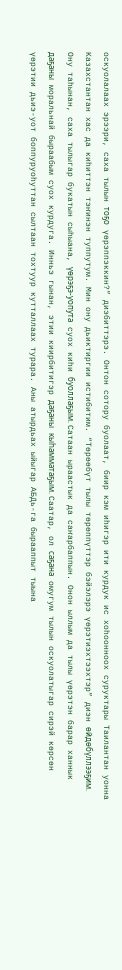оскуолалаах эрээри, саха тылын тоҕо үөрэппэккин?” диэбиттэрэ. Онтон сотору буолаат, биир кэм иһигэр ити курдук ис хоһоонноох суруктары Таилантан уонна Казахстантан хас да киһиттэн тэҥинэн туппутум. Мин ону дьиктиргии истибитим. “Төрөөбүт тылы төрөппүттэр бэйэлэрэ үөрэтиэхтээхтэр” диэн өйдөбүллээҕим. Ону таһынан, саха тылыгар букатын сыһыана, үөрэҕэ-уопута суох киһи буоллаҕым. Сатаан ыраастык да саҥарбаппын. Онон ыллым да тылы үөрэтэн барар ханнык даҕаны моральнай быраабым суох курдуга. Инньэ гынан, этии киирбитигэр даҕаны кыһамматаҕым. Саатар, ол саҕана омугум тылын оскуолатыгар сирэй көрсөн үөрэтии дьиэ-уот боппуруоһуттан сылтаан тохтуур кутталлаах турара. Аны атырдьах ыйыгар АБДь-га бырааппыт тыына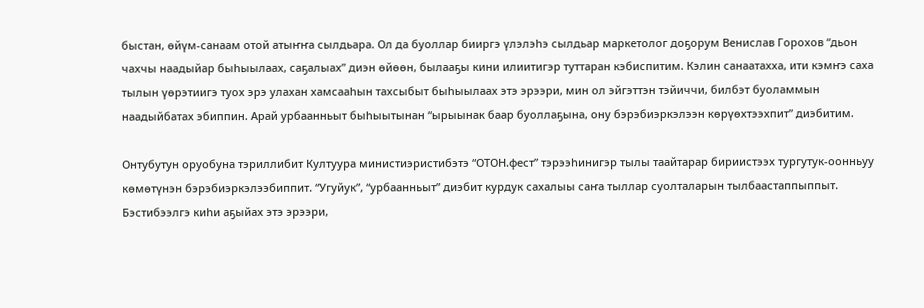быстан, өйүм-санаам отой атыҥҥа сылдьара. Ол да буоллар бииргэ үлэлэһэ сылдьар маркетолог доҕорум Венислав Горохов “дьон чахчы наадыйар быһыылаах, саҕалыах” диэн өйөөн, былааҕы кини илиитигэр туттаран кэбиспитим. Кэлин санаатахха, ити кэмҥэ саха тылын үөрэтиигэ туох эрэ улахан хамсааһын тахсыбыт быһыылаах этэ эрээри, мин ол эйгэттэн тэйиччи, билбэт буоламмын наадыйбатах эбиппин. Арай урбаанньыт быһыытынан “ырыынак баар буоллаҕына, ону бэрэбиэркэлээн көрүөхтээхпит” диэбитим.

Онтубутун оруобуна тэриллибит Култуура министиэристибэтэ “ОТОН.фест” тэрээһинигэр тылы таайтарар бириистээх тургутук-оонньуу көмөтүнэн бэрэбиэркэлээбиппит. “Угуйук”, “урбаанньыт” диэбит курдук сахалыы саҥа тыллар суолталарын тылбаастаппыппыт. Бэстибээлгэ киһи аҕыйах этэ эрээри,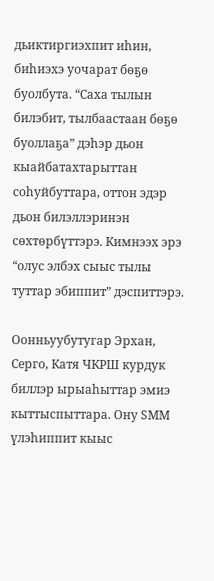дьиктиргиэхпит иһин, биһиэхэ уочарат бөҕө буолбута. “Саха тылын билэбит, тылбаастаан бөҕө буоллаҕа” дэһэр дьон кыайбатахтарыттан соһуйбуттара, оттон эдэр дьон билэллэринэн сөхтөрбүттэрэ. Кимнээх эрэ “олус элбэх сыыс тылы туттар эбиппит” дэспиттэрэ.

Оонньуубутугар Эрхан, Серго, Катя ЧКРШ курдук биллэр ырыаһыттар эмиэ кыттыспыттара. Ону SMM үлэһиппит кыыс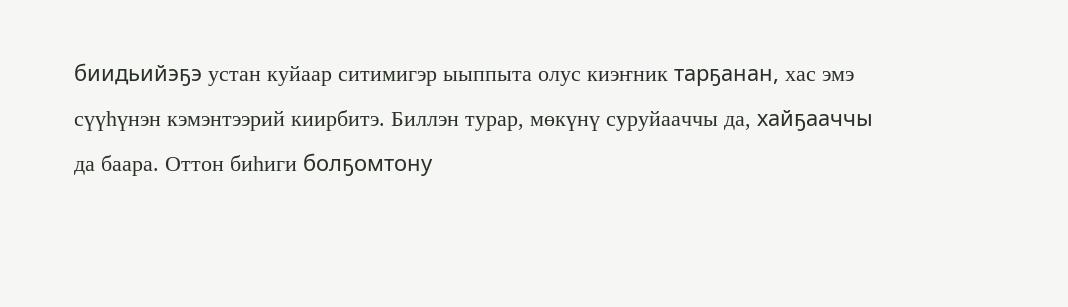биидьийэҕэ устан куйаар ситимигэр ыыппыта олус киэҥник тарҕанан, хас эмэ сүүһүнэн кэмэнтээрий киирбитэ. Биллэн турар, мөкүнү суруйааччы да, хайҕааччы да баара. Оттон биһиги болҕомтону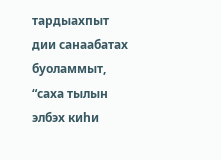тардыахпыт дии санаабатах буоламмыт, “саха тылын элбэх киһи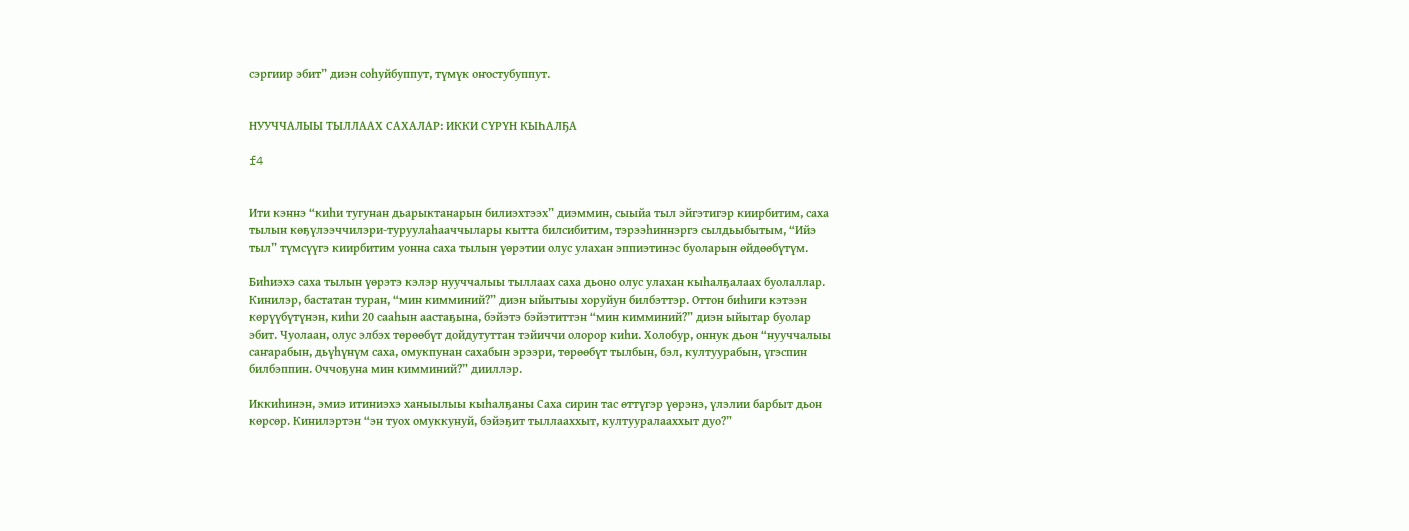сэргиир эбит” диэн соһуйбуппут, түмүк оҥостубуппут.


НУУЧЧАЛЫЫ ТЫЛЛААХ САХАЛАР: ИККИ СҮРҮН КЫҺАЛҔА

f4


Ити кэннэ “киһи тугунан дьарыктанарын билиэхтээх” диэммин, сыыйа тыл эйгэтигэр киирбитим, саха тылын көҕүлээччилэри-туруулаһааччылары кытта билсибитим, тэрээһиннэргэ сылдьыбытым, “Ийэ тыл” түмсүүгэ киирбитим уонна саха тылын үөрэтии олус улахан эппиэтинэс буоларын өйдөөбүтүм.

Биһиэхэ саха тылын үөрэтэ кэлэр нууччалыы тыллаах саха дьоно олус улахан кыһалҕалаах буолаллар. Кинилэр, бастатан туран, “мин кимминий?” диэн ыйытыы хоруйун билбэттэр. Оттон биһиги кэтээн көрүүбүтүнэн, киһи 20 сааһын аастаҕына, бэйэтэ бэйэтиттэн “мин кимминий?” диэн ыйытар буолар эбит. Чуолаан, олус элбэх төрөөбүт дойдутуттан тэйиччи олорор киһи. Холобур, оннук дьон “нууччалыы саҥарабын, дьүһүнүм саха, омукпунан сахабын эрээри, төрөөбүт тылбын, бэл, култуурабын, үгэспин билбэппин. Оччоҕуна мин кимминий?” дииллэр.

Иккиһинэн, эмиэ итиниэхэ ханыылыы кыһалҕаны Саха сирин тас өттүгэр үөрэнэ, үлэлии барбыт дьон көрсөр. Кинилэртэн “эн туох омуккунуй, бэйэҕит тыллааххыт, култууралааххыт дуо?”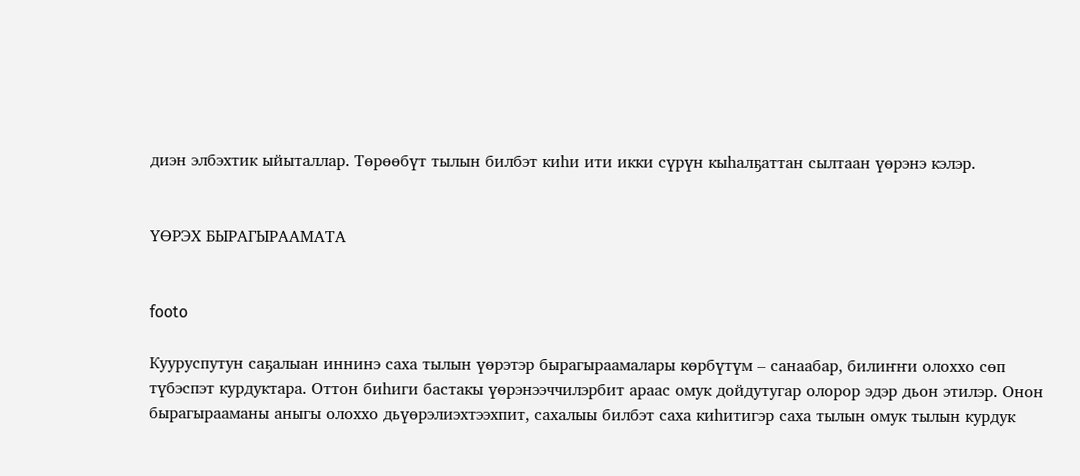диэн элбэхтик ыйыталлар. Төрөөбүт тылын билбэт киһи ити икки сүрүн кыһалҕаттан сылтаан үөрэнэ кэлэр.


ҮӨРЭХ БЫРАГЫРААМАТА


footo

Кууруспутун саҕалыан иннинэ саха тылын үөрэтэр бырагыраамалары көрбүтүм – санаабар, билиҥҥи олоххо сөп түбэспэт курдуктара. Оттон биһиги бастакы үөрэнээччилэрбит араас омук дойдутугар олорор эдэр дьон этилэр. Онон бырагырааманы аныгы олоххо дьүөрэлиэхтээхпит, сахалыы билбэт саха киһитигэр саха тылын омук тылын курдук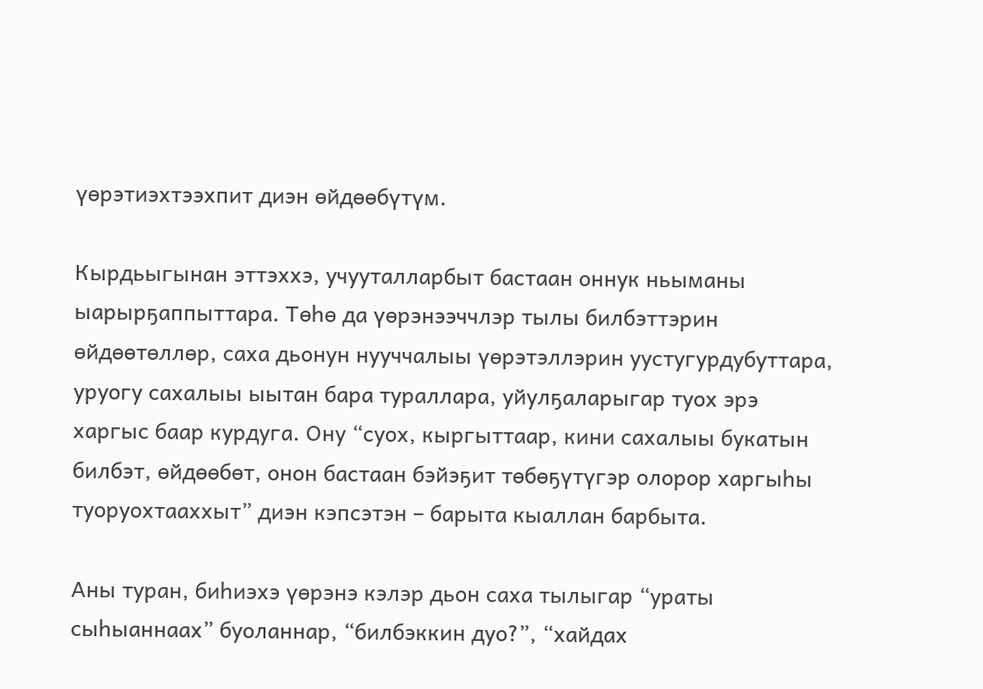үөрэтиэхтээхпит диэн өйдөөбүтүм.

Кырдьыгынан эттэххэ, учууталларбыт бастаан оннук ньыманы ыарырҕаппыттара. Төһө да үөрэнээччлэр тылы билбэттэрин өйдөөтөллөр, саха дьонун нууччалыы үөрэтэллэрин уустугурдубуттара, уруогу сахалыы ыытан бара тураллара, уйулҕаларыгар туох эрэ харгыс баар курдуга. Ону “суох, кыргыттаар, кини сахалыы букатын билбэт, өйдөөбөт, онон бастаан бэйэҕит төбөҕүтүгэр олорор харгыһы туоруохтааххыт” диэн кэпсэтэн – барыта кыаллан барбыта.

Аны туран, биһиэхэ үөрэнэ кэлэр дьон саха тылыгар “ураты сыһыаннаах” буоланнар, “билбэккин дуо?”, “хайдах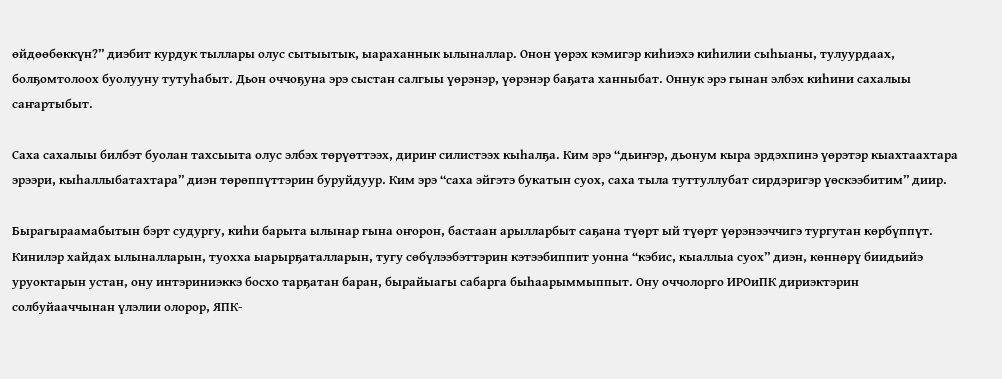өйдөөбөккүн?” диэбит курдук тыллары олус сытыытык, ыараханнык ылыналлар. Онон үөрэх кэмигэр киһиэхэ киһилии сыһыаны, тулуурдаах, болҕомтолоох буолууну тутуһабыт. Дьон оччоҕуна эрэ сыстан салгыы үөрэнэр, үөрэнэр баҕата ханныбат. Оннук эрэ гынан элбэх киһини сахалыы саҥартыбыт.

Саха сахалыы билбэт буолан тахсыыта олус элбэх төрүөттээх, дириҥ силистээх кыһалҕа. Ким эрэ “дьиҥэр, дьонум кыра эрдэхпинэ үөрэтэр кыахтаахтара эрээри, кыһаллыбатахтара” диэн төрөппүттэрин буруйдуур. Ким эрэ “саха эйгэтэ букатын суох, саха тыла туттуллубат сирдэригэр үөскээбитим” диир.

Бырагыраамабытын бэрт судургу, киһи барыта ылынар гына оҥорон, бастаан арылларбыт саҕана түөрт ый түөрт үөрэнээччигэ тургутан көрбүппүт. Кинилэр хайдах ылыналларын, туохха ыарырҕаталларын, тугу сөбүлээбэттэрин кэтээбиппит уонна “кэбис, кыаллыа суох” диэн, көннөрү биидьийэ уруоктарын устан, ону интэриниэккэ босхо тарҕатан баран, бырайыагы сабарга быһаарыммыппыт. Ону оччолорго ИРОиПК дириэктэрин солбуйааччынан үлэлии олорор, ЯПК-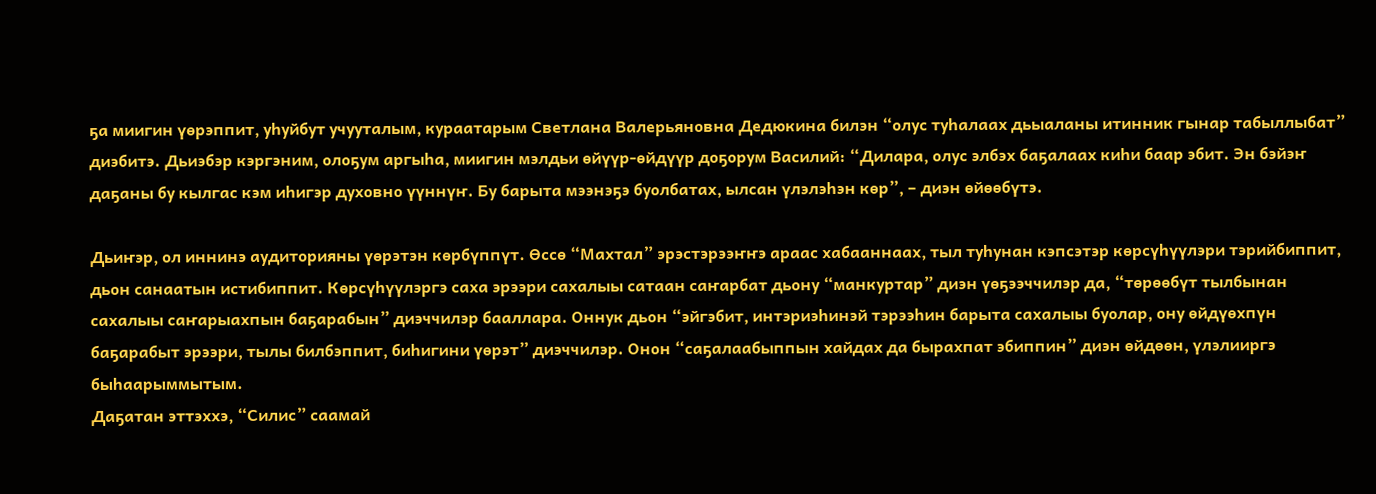ҕа миигин үөрэппит, уһуйбут учууталым, кураатарым Светлана Валерьяновна Дедюкина билэн “олус туһалаах дьыаланы итинник гынар табыллыбат” диэбитэ. Дьиэбэр кэргэним, олоҕум аргыһа, миигин мэлдьи өйүүр-өйдүүр доҕорум Василий: “Дилара, олус элбэх баҕалаах киһи баар эбит. Эн бэйэҥ даҕаны бу кылгас кэм иһигэр духовно үүннүҥ. Бу барыта мээнэҕэ буолбатах, ылсан үлэлэһэн көр”, – диэн өйөөбүтэ.

Дьиҥэр, ол иннинэ аудиторияны үөрэтэн көрбүппүт. Өссө “Махтал” эрэстэрээҥҥэ араас хабааннаах, тыл туһунан кэпсэтэр көрсүһүүлэри тэрийбиппит, дьон санаатын истибиппит. Көрсүһүүлэргэ саха эрээри сахалыы сатаан саҥарбат дьону “манкуртар” диэн үөҕээччилэр да, “төрөөбүт тылбынан сахалыы саҥарыахпын баҕарабын” диэччилэр бааллара. Оннук дьон “эйгэбит, интэриэһинэй тэрээһин барыта сахалыы буолар, ону өйдүөхпүн баҕарабыт эрээри, тылы билбэппит, биһигини үөрэт” диэччилэр. Онон “саҕалаабыппын хайдах да бырахпат эбиппин” диэн өйдөөн, үлэлииргэ быһаарыммытым.
Даҕатан эттэххэ, “Силис” саамай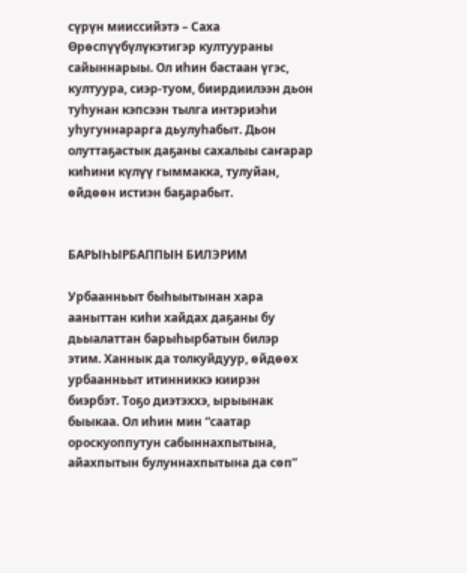сүрүн мииссийэтэ – Саха Өрөспүүбүлүкэтигэр култуураны сайыннарыы. Ол иһин бастаан үгэс, култуура, сиэр-туом, биирдиилээн дьон туһунан кэпсээн тылга интэриэһи уһугуннарарга дьулуһабыт. Дьон олуттаҕастык даҕаны сахалыы саҥарар киһини күлүү гыммакка, тулуйан, өйдөөн истиэн баҕарабыт.


БАРЫҺЫРБАППЫН БИЛЭРИМ

Урбаанньыт быһыытынан хара ааныттан киһи хайдах даҕаны бу дьыалаттан барыһырбатын билэр этим. Ханнык да толкуйдуур, өйдөөх урбаанньыт итинниккэ киирэн биэрбэт. Тоҕо диэтэххэ, ырыынак быыкаа. Ол иһин мин “саатар ороскуоппутун сабыннахпытына, айахпытын булуннахпытына да сөп”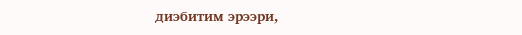диэбитим эрээри,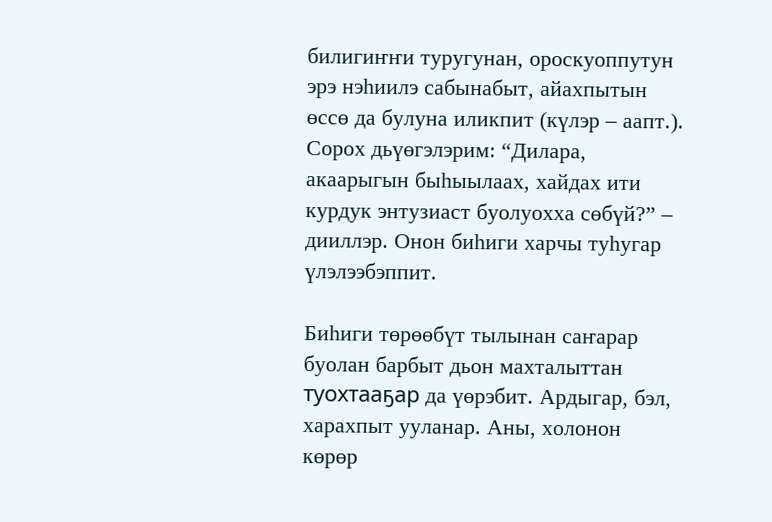билигиҥҥи туругунан, ороскуоппутун эрэ нэһиилэ сабынабыт, айахпытын өссө да булуна иликпит (күлэр – аапт.). Сорох дьүөгэлэрим: “Дилара, акаарыгын быһыылаах, хайдах ити курдук энтузиаст буолуохха сөбүй?” – дииллэр. Онон биһиги харчы туһугар үлэлээбэппит.

Биһиги төрөөбүт тылынан саҥарар буолан барбыт дьон махталыттан туохтааҕар да үөрэбит. Ардыгар, бэл, харахпыт ууланар. Аны, холонон көрөр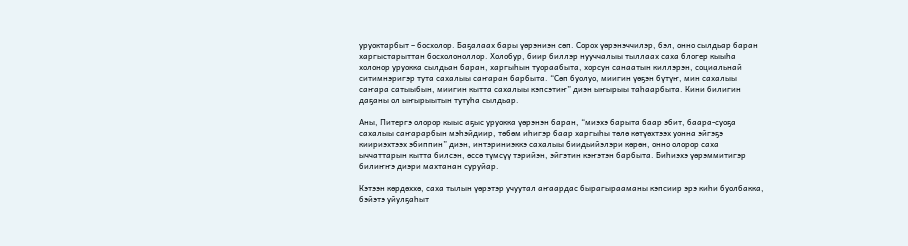уруоктарбыт – босхолор. Баҕалаах бары үөрэниэн сөп. Сорох үөрэнэччилэр, бэл, онно сылдьар баран харгыстарыттан босхолоноллор. Холобур, биир биллэр нууччалыы тыллаах саха блогер кыыһа холонор уруокка сылдьан баран, харгыһын туораабыта, хорсун санаатын киллэрэн, социальнай ситимнэригэр тута сахалыы саҥаран барбыта. “Сөп буолуо, миигин үөҕэн бүтүҥ, мин сахалыы саҥара сатыыбын, миигин кытта сахалыы кэпсэтиҥ” диэн ыҥырыы таһаарбыта. Кини билигин даҕаны ол ыҥырыытын тутуһа сылдьар.

Аны, Питергэ олорор кыыс аҕыс уруокка үөрэнэн баран, “миэхэ барыта баар эбит, баара-суоҕа сахалыы саҥарарбын мэһэйдиир, төбөм иһигэр баар харгыһы төлө көтүөхтээх уонна эйгэҕэ киириэхтээх эбиппин” диэн, интэриниэккэ сахалыы биидьийэлэри көрөн, онно олорор саха ыччаттарын кытта билсэн, өссө түмсүү тэрийэн, эйгэтин кэҥэтэн барбыта. Биһиэхэ үөрэммитигэр билиҥҥэ диэри махтанан суруйар.

Кэтээн көрдөххө, саха тылын үөрэтэр учуутал аҥаардас бырагырааманы кэпсиир эрэ киһи буолбакка, бэйэтэ уйулҕаһыт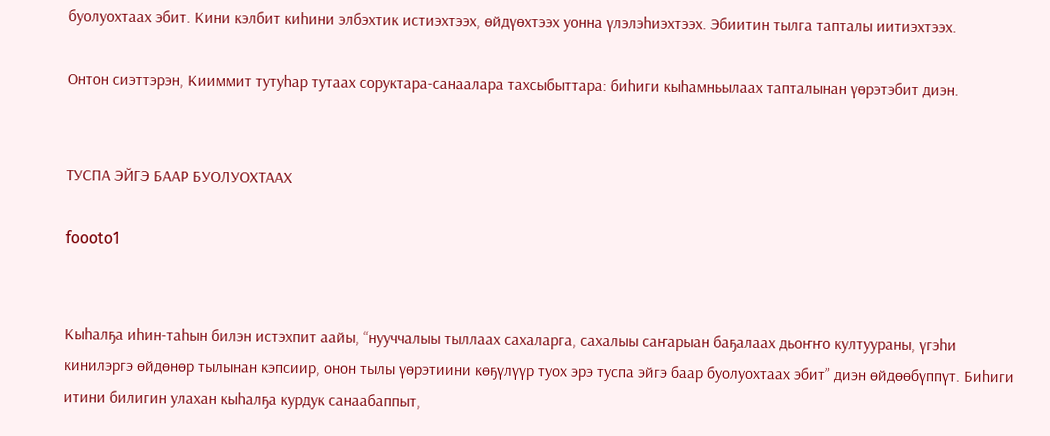буолуохтаах эбит. Кини кэлбит киһини элбэхтик истиэхтээх, өйдүөхтээх уонна үлэлэһиэхтээх. Эбиитин тылга тапталы иитиэхтээх.

Онтон сиэттэрэн, Кииммит тутуһар тутаах соруктара-санаалара тахсыбыттара: биһиги кыһамньылаах тапталынан үөрэтэбит диэн.


ТУСПА ЭЙГЭ БААР БУОЛУОХТААХ

foooto1


Кыһалҕа иһин-таһын билэн истэхпит аайы, “нууччалыы тыллаах сахаларга, сахалыы саҥарыан баҕалаах дьоҥҥо култуураны, үгэһи кинилэргэ өйдөнөр тылынан кэпсиир, онон тылы үөрэтиини көҕүлүүр туох эрэ туспа эйгэ баар буолуохтаах эбит” диэн өйдөөбүппүт. Биһиги итини билигин улахан кыһалҕа курдук санаабаппыт,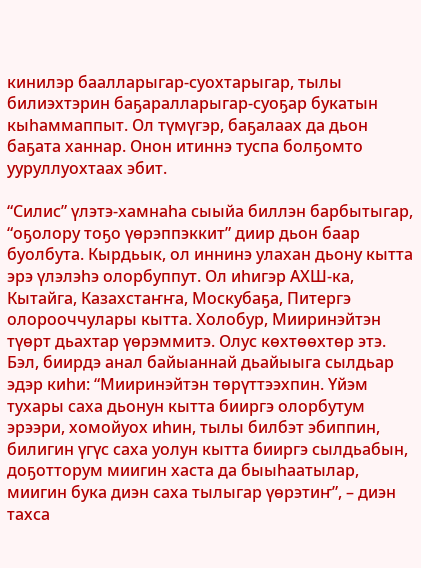кинилэр баалларыгар-суохтарыгар, тылы билиэхтэрин баҕаралларыгар-суоҕар букатын кыһаммаппыт. Ол түмүгэр, баҕалаах да дьон баҕата ханнар. Онон итиннэ туспа болҕомто ууруллуохтаах эбит.

“Силис” үлэтэ-хамнаһа сыыйа биллэн барбытыгар, “оҕолору тоҕо үөрэппэккит” диир дьон баар буолбута. Кырдьык, ол иннинэ улахан дьону кытта эрэ үлэлэһэ олорбуппут. Ол иһигэр АХШ-ка, Кытайга, Казахстаҥҥа, Москубаҕа, Питергэ олорооччулары кытта. Холобур, Мииринэйтэн түөрт дьахтар үөрэммитэ. Олус көхтөөхтөр этэ. Бэл, биирдэ анал байыаннай дьайыыга сылдьар эдэр киһи: “Мииринэйтэн төрүттээхпин. Үйэм тухары саха дьонун кытта бииргэ олорбутум эрээри, хомойуох иһин, тылы билбэт эбиппин, билигин үгүс саха уолун кытта бииргэ сылдьабын, доҕотторум миигин хаста да быыһаатылар, миигин бука диэн саха тылыгар үөрэтиҥ”, – диэн тахса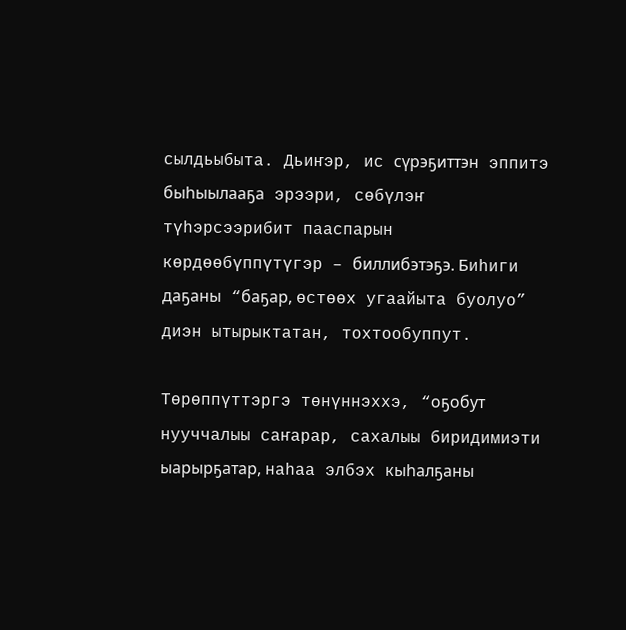сылдьыбыта. Дьиҥэр, ис сүрэҕиттэн эппитэ быһыылааҕа эрээри, сөбүлэҥ түһэрсээрибит пааспарын көрдөөбүппүтүгэр – биллибэтэҕэ. Биһиги даҕаны “баҕар, өстөөх угаайыта буолуо” диэн ытырыктатан, тохтообуппут.

Төрөппүттэргэ төнүннэххэ, “оҕобут нууччалыы саҥарар, сахалыы биридимиэти ыарырҕатар, наһаа элбэх кыһалҕаны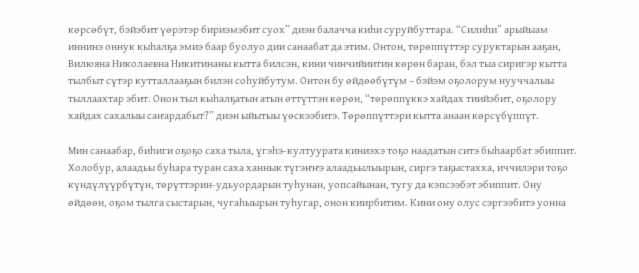көрсөбүт, бэйэбит үөрэтэр бириэмэбит суох” диэн балачча киһи суруйбуттара. “Силиһи” арыйыам иннинэ оннук кыһалҕа эмиэ баар буолуо дии санаабат да этим. Онтон, төрөппүттэр суруктарын ааҕан, Вилюяна Николаевна Никитинаны кытта билсэн, кини чинчийиитин көрөн баран, бэл тыа сиригэр кытта тылбыт сүтэр кутталлааҕын билэн соһуйбутум. Онтон бу өйдөөбүтүм – бэйэм оҕолорум нууччалыы тыллаахтар эбит. Онон тыл кыһалҕатын атын өттүттэн көрөн, “төрөппүккэ хайдах тиийэбит, оҕолору хайдах сахалыы саҥардабыт?” диэн ыйытыы үөскээбитэ. Төрөппүттэри кытта анаан көрсүбүппүт.

Мин санаабар, биһиги оҕоҕо саха тыла, үгэһэ-култуурата киниэхэ тоҕо наадатын ситэ быһаарбат эбиппит. Холобур, алаадьы буһара туран саха ханнык түгэҥҥэ алаадьылыырын, сиргэ таҕыстахха, иччилэри тоҕо күндүлүүрбүтүн, төрүттэрин-удьуордарын туһунан, уопсайынан, тугу да кэпсээбэт эбиппит. Ону өйдөөн, оҕом тылга сыстарын, чугаһыырын туһугар, онон киирбитим. Кини ону олус сэргээбитэ уонна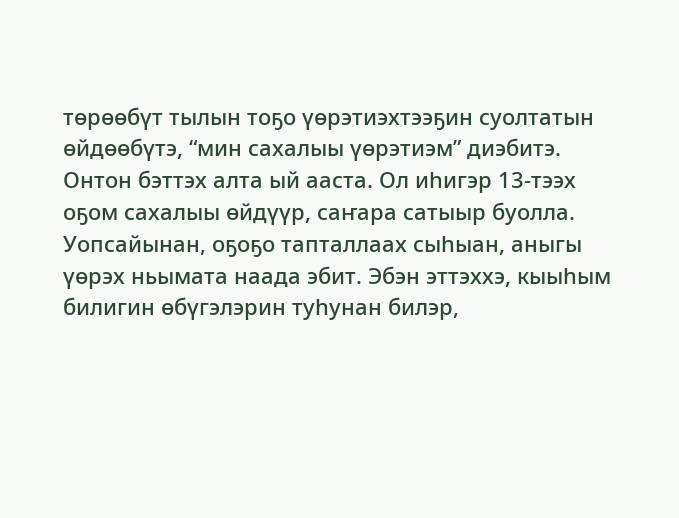төрөөбүт тылын тоҕо үөрэтиэхтээҕин суолтатын өйдөөбүтэ, “мин сахалыы үөрэтиэм” диэбитэ. Онтон бэттэх алта ый ааста. Ол иһигэр 13-тээх оҕом сахалыы өйдүүр, саҥара сатыыр буолла. Уопсайынан, оҕоҕо тапталлаах сыһыан, аныгы үөрэх ньымата наада эбит. Эбэн эттэххэ, кыыһым билигин өбүгэлэрин туһунан билэр,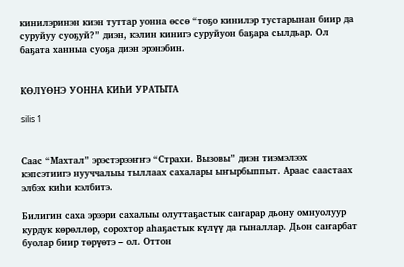кинилэринэн киэн туттар уонна өссө “тоҕо кинилэр тустарынан биир да суруйуу суоҕуй?” диэн, кэлин кинигэ суруйуон баҕара сылдьар. Ол баҕата ханныа суоҕа диэн эрэнэбин.


КӨЛҮӨНЭ УОННА КИҺИ УРАТЫТА

silis 1


Саас “Махтал” эрэстэрээҥҥэ “Страхи. Вызовы” диэн тиэмэлээх кэпсэтиигэ нууччалыы тыллаах сахалары ыҥырбыппыт. Араас саастаах элбэх киһи кэлбитэ.

Билигин саха эрээри сахалыы олуттаҕастык саҥарар дьону омнуолуур курдук көрөллөр, сорохтор аһаҕастык күлүү да гыналлар. Дьон саҥарбат буолар биир төрүөтэ – ол. Оттон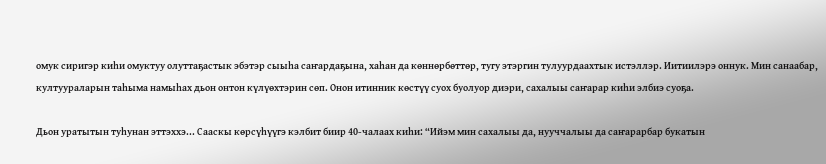омук сиригэр киһи омуктуу олуттаҕастык эбэтэр сыыһа саҥардаҕына, хаһан да көннөрбөттөр, тугу этэргин тулуурдаахтык истэллэр. Иитиилэрэ оннук. Мин санаабар, култуураларын таһыма намыһах дьон онтон күлүөхтэрин сөп. Онон итинник көстүү суох буолуор диэри, сахалыы саҥарар киһи элбиэ суоҕа.

Дьон уратытын туһунан эттэххэ... Сааскы көрсүһүүгэ кэлбит биир 40-чалаах киһи: “Ийэм мин сахалыы да, нууччалыы да саҥарарбар букатын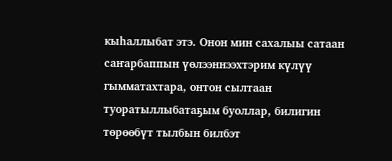кыһаллыбат этэ. Онон мин сахалыы сатаан саҥарбаппын үөлээннээхтэрим күлүү гымматахтара, онтон сылтаан туоратыллыбатаҕым буоллар, билигин төрөөбүт тылбын билбэт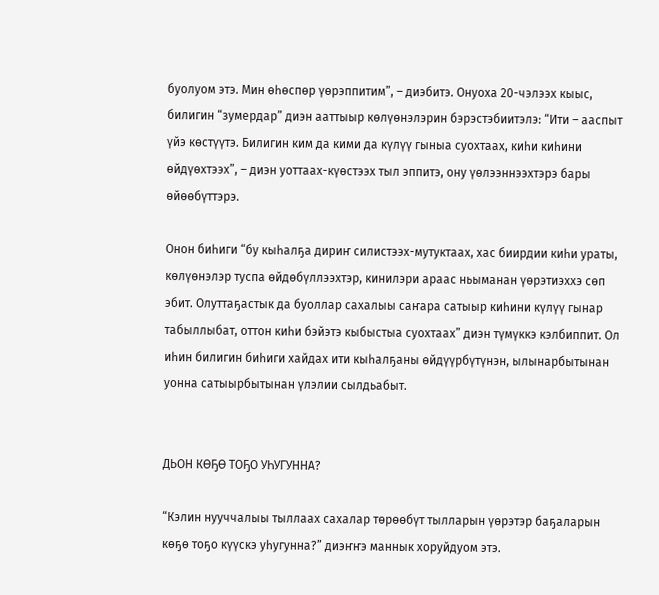буолуом этэ. Мин өһөспөр үөрэппитим”, – диэбитэ. Онуоха 20-чэлээх кыыс, билигин “зумердар” диэн ааттыыр көлүөнэлэрин бэрэстэбиитэлэ: “Ити – ааспыт үйэ көстүүтэ. Билигин ким да кими да күлүү гыныа суохтаах, киһи киһини өйдүөхтээх”, – диэн уоттаах-күөстээх тыл эппитэ, ону үөлээннээхтэрэ бары өйөөбүттэрэ.

Онон биһиги “бу кыһалҕа дириҥ силистээх-мутуктаах, хас биирдии киһи ураты, көлүөнэлэр туспа өйдөбүллээхтэр, кинилэри араас ньыманан үөрэтиэххэ сөп эбит. Олуттаҕастык да буоллар сахалыы саҥара сатыыр киһини күлүү гынар табыллыбат, оттон киһи бэйэтэ кыбыстыа суохтаах” диэн түмүккэ кэлбиппит. Ол иһин билигин биһиги хайдах ити кыһалҕаны өйдүүрбүтүнэн, ылынарбытынан уонна сатыырбытынан үлэлии сылдьабыт.


ДЬОН КӨҔӨ ТОҔО УҺУГУННА?

“Кэлин нууччалыы тыллаах сахалар төрөөбүт тылларын үөрэтэр баҕаларын көҕө тоҕо күүскэ уһугунна?” диэҥҥэ маннык хоруйдуом этэ.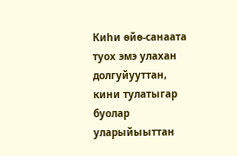Киһи өйө-санаата туох эмэ улахан долгуйууттан, кини тулатыгар буолар уларыйыыттан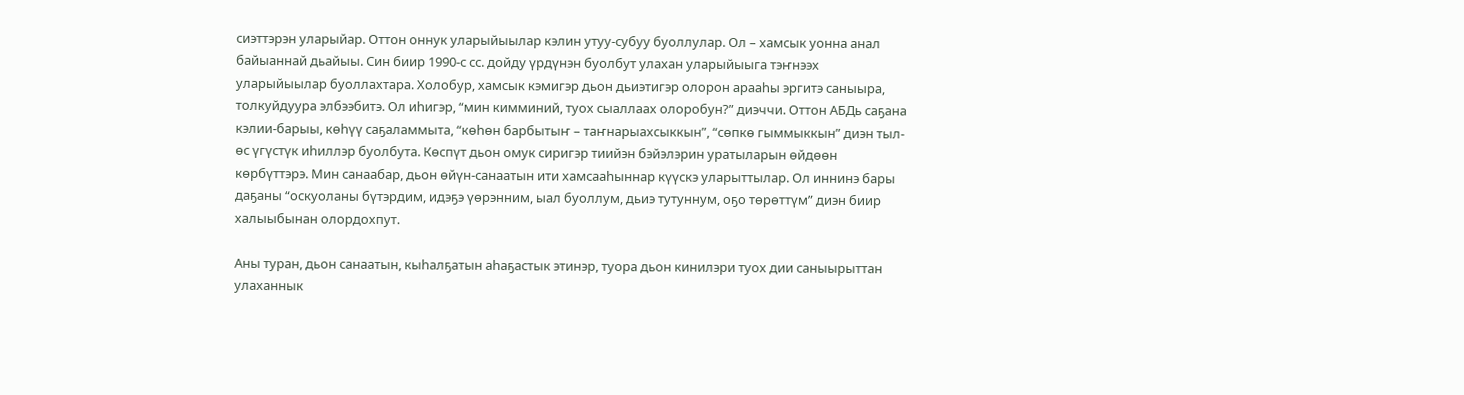сиэттэрэн уларыйар. Оттон оннук уларыйыылар кэлин утуу-субуу буоллулар. Ол – хамсык уонна анал байыаннай дьайыы. Син биир 1990-с сс. дойду үрдүнэн буолбут улахан уларыйыыга тэҥнээх уларыйыылар буоллахтара. Холобур, хамсык кэмигэр дьон дьиэтигэр олорон арааһы эргитэ саныыра, толкуйдуура элбээбитэ. Ол иһигэр, “мин кимминий, туох сыаллаах олоробун?” диэччи. Оттон АБДь саҕана кэлии-барыы, көһүү саҕаламмыта, “көһөн барбытыҥ – таҥнарыахсыккын”, “сөпкө гыммыккын” диэн тыл-өс үгүстүк иһиллэр буолбута. Көспүт дьон омук сиригэр тиийэн бэйэлэрин уратыларын өйдөөн көрбүттэрэ. Мин санаабар, дьон өйүн-санаатын ити хамсааһыннар күүскэ уларыттылар. Ол иннинэ бары даҕаны “оскуоланы бүтэрдим, идэҕэ үөрэнним, ыал буоллум, дьиэ тутуннум, оҕо төрөттүм” диэн биир халыыбынан олордохпут.

Аны туран, дьон санаатын, кыһалҕатын аһаҕастык этинэр, туора дьон кинилэри туох дии саныырыттан улаханнык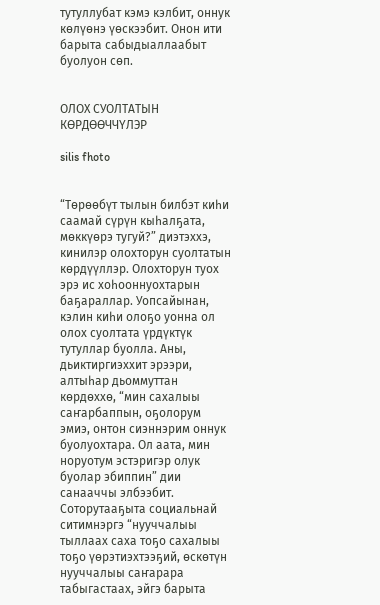тутуллубат кэмэ кэлбит, оннук көлүөнэ үөскээбит. Онон ити барыта сабыдыаллаабыт буолуон сөп.


ОЛОХ СУОЛТАТЫН КӨРДӨӨЧЧҮЛЭР

silis fhoto


“Төрөөбүт тылын билбэт киһи саамай сүрүн кыһалҕата, мөккүөрэ тугуй?” диэтэххэ, кинилэр олохторун суолтатын көрдүүллэр. Олохторун туох эрэ ис хоһооннуохтарын баҕараллар. Уопсайынан, кэлин киһи олоҕо уонна ол олох суолтата үрдүктүк тутуллар буолла. Аны, дьиктиргиэххит эрээри, алтыһар дьоммуттан көрдөххө, “мин сахалыы саҥарбаппын, оҕолорум эмиэ, онтон сиэннэрим оннук буолуохтара. Ол аата, мин норуотум эстэригэр олук буолар эбиппин” дии санааччы элбээбит. Соторутааҕыта социальнай ситимнэргэ “нууччалыы тыллаах саха тоҕо сахалыы тоҕо үөрэтиэхтээҕий, өскөтүн нууччалыы саҥарара табыгастаах, эйгэ барыта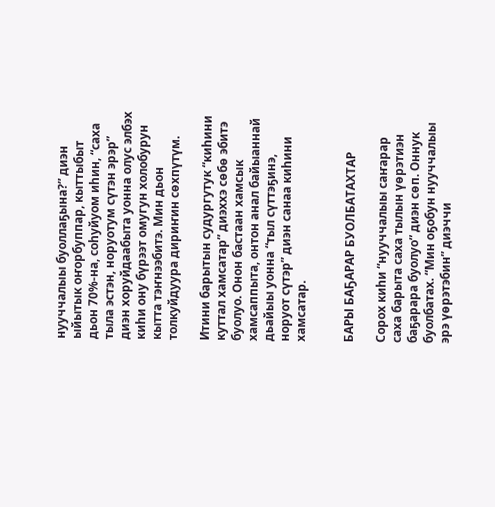нууччалыы буоллаҕына?” диэн ыйытык оҥорбуппар, кыттыбыт дьон 70%-на, соһуйуом иһин, “саха тыла эстэн, норуотум сүтэн эрэр” диэн хоруйдаабыта уонна олус элбэх киһи ону бүрээт омугун холобурун кытта тэҥнээбитэ. Мин дьон толкуйдуура дириҥин сөхпүтүм.

Итини барытын судургутук “киһини куттал хамсатар” диэххэ сөбө эбитэ буолуо. Онон бастаан хамсык хамсаппыта, онтон анал байыаннай дьайыы уонна “тыл сүттэҕинэ, норуот сүтэр” диэн санаа киһини хамсатар.


БАРЫ БАҔАРАР БУОЛБАТАХТАР

Сорох киһи “нууччалыы саҥарар саха барыта саха тылын үөрэтиэн баҕарара буолуо” диэн сөп. Оннук буолбатах. “Мин оҕобун нууччалыы эрэ үөрэтэбин” диэччи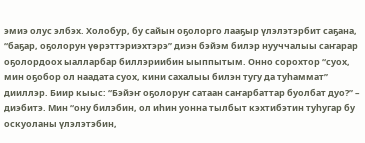эмиэ олус элбэх. Холобур, бу сайын оҕолорго лааҕыр үлэлэтэрбит саҕана, “баҕар, оҕолорун үөрэттэриэхтэрэ” диэн бэйэм билэр нууччалыы саҥарар оҕолордоох ыалларбар биллэриибин ыыппытым. Онно сорохтор “суох, мин оҕобор ол наадата суох, кини сахалыы билэн тугу да туһаммат” дииллэр. Биир кыыс: “Бэйэҥ оҕолоруҥ сатаан саҥарбаттар буолбат дуо?” – диэбитэ. Мин “ону билэбин, ол иһин уонна тылбыт кэхтибэтин туһугар бу оскуоланы үлэлэтэбин,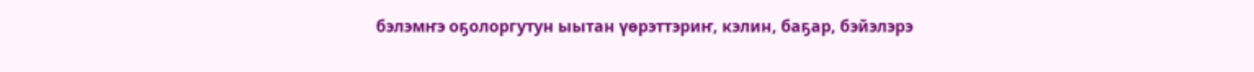бэлэмҥэ оҕолоргутун ыытан үөрэттэриҥ, кэлин, баҕар, бэйэлэрэ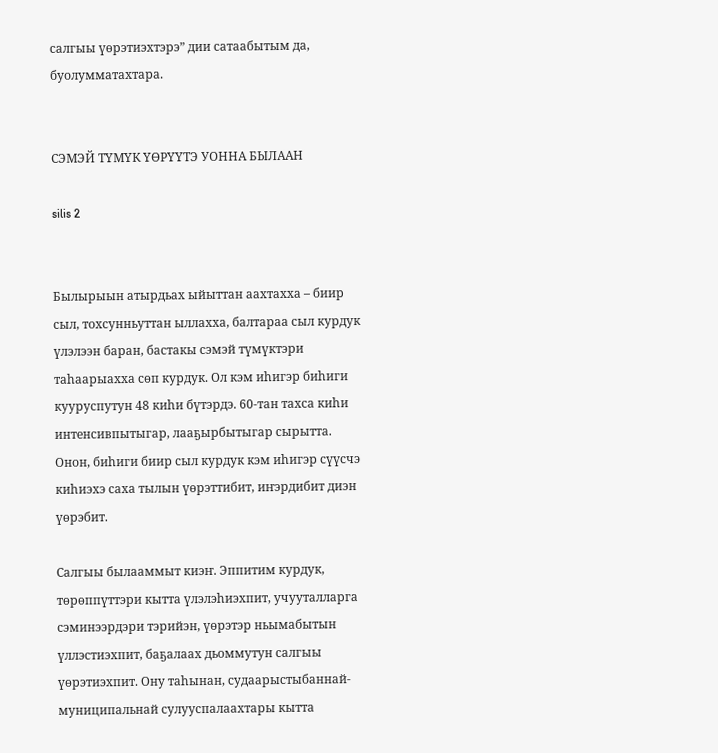салгыы үөрэтиэхтэрэ” дии сатаабытым да, буолумматахтара.


СЭМЭЙ ТҮМҮК ҮӨРҮҮТЭ УОННА БЫЛААН

silis 2


Былырыын атырдьах ыйыттан аахтахха – биир сыл, тохсунньуттан ыллахха, балтараа сыл курдук үлэлээн баран, бастакы сэмэй түмүктэри таһаарыахха сөп курдук. Ол кэм иһигэр биһиги кууруспутун 48 киһи бүтэрдэ. 60-тан тахса киһи интенсивпытыгар, лааҕырбытыгар сырытта. Онон, биһиги биир сыл курдук кэм иһигэр сүүсчэ киһиэхэ саха тылын үөрэттибит, иҥэрдибит диэн үөрэбит.

Салгыы былааммыт киэҥ. Эппитим курдук, төрөппүттэри кытта үлэлэһиэхпит, учууталларга сэминээрдэри тэрийэн, үөрэтэр ньымабытын үллэстиэхпит, баҕалаах дьоммутун салгыы үөрэтиэхпит. Ону таһынан, судаарыстыбаннай-муниципальнай сулууспалаахтары кытта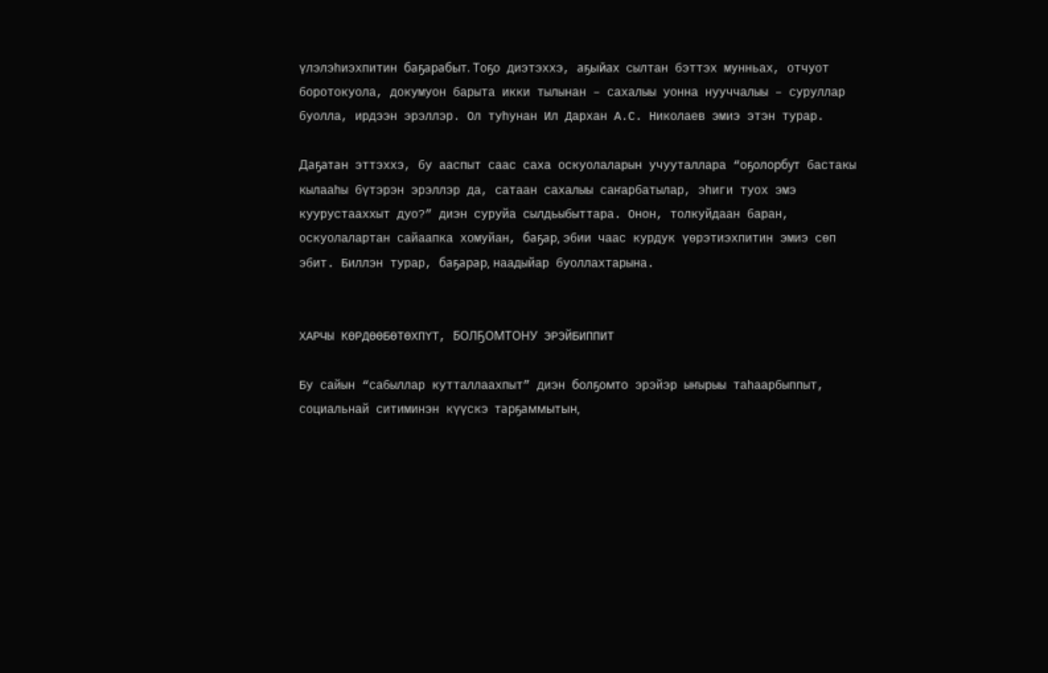үлэлэһиэхпитин баҕарабыт. Тоҕо диэтэххэ, аҕыйах сылтан бэттэх мунньах, отчуот боротокуола, докумуон барыта икки тылынан – сахалыы уонна нууччалыы – суруллар буолла, ирдээн эрэллэр. Ол туһунан Ил Дархан А.С. Николаев эмиэ этэн турар.

Даҕатан эттэххэ, бу ааспыт саас саха оскуолаларын учууталлара “оҕолорбут бастакы кылааһы бүтэрэн эрэллэр да, сатаан сахалыы саҥарбатылар, эһиги туох эмэ куурустааххыт дуо?” диэн суруйа сылдьыбыттара. Онон, толкуйдаан баран, оскуолалартан сайаапка хомуйан, баҕар, эбии чаас курдук үөрэтиэхпитин эмиэ сөп эбит. Биллэн турар, баҕарар, наадыйар буоллахтарына.


ХАРЧЫ КӨРДӨӨБӨТӨХПҮТ, БОЛҔОМТОНУ ЭРЭЙБИППИТ

Бу сайын “сабыллар кутталлаахпыт” диэн болҕомто эрэйэр ыҥырыы таһаарбыппыт, социальнай ситиминэн күүскэ тарҕаммытын,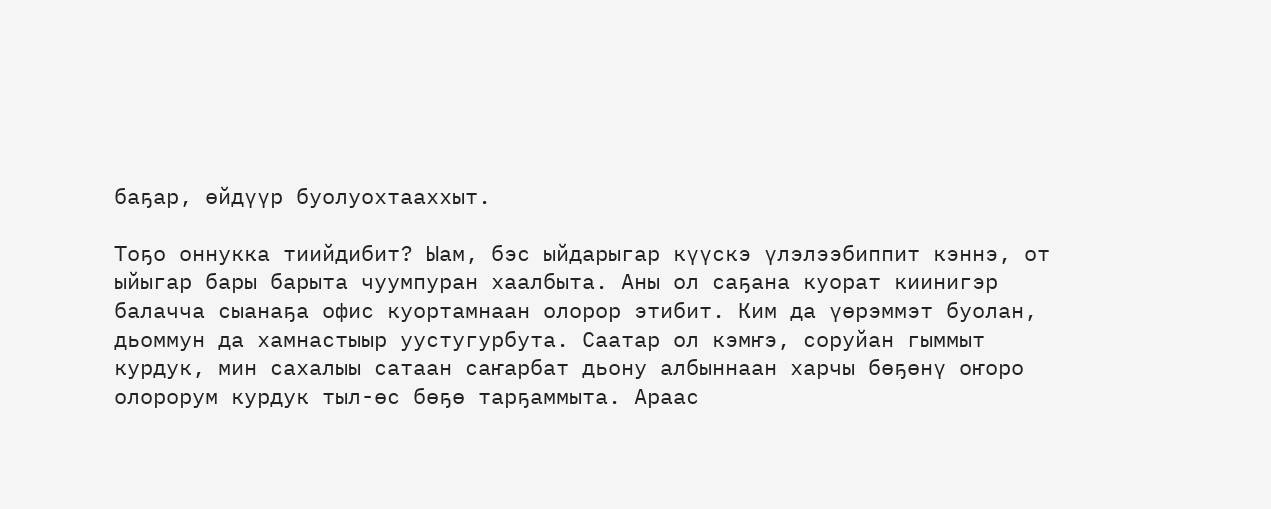баҕар, өйдүүр буолуохтааххыт.

Тоҕо оннукка тиийдибит? Ыам, бэс ыйдарыгар күүскэ үлэлээбиппит кэннэ, от ыйыгар бары барыта чуумпуран хаалбыта. Аны ол саҕана куорат киинигэр балачча сыанаҕа офис куортамнаан олорор этибит. Ким да үөрэммэт буолан, дьоммун да хамнастыыр уустугурбута. Саатар ол кэмҥэ, соруйан гыммыт курдук, мин сахалыы сатаан саҥарбат дьону албыннаан харчы бөҕөнү оҥоро олорорум курдук тыл-өс бөҕө тарҕаммыта. Араас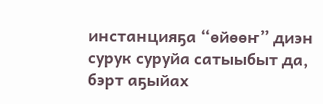инстанцияҕа “өйөөҥ” диэн сурук суруйа сатыыбыт да, бэрт аҕыйах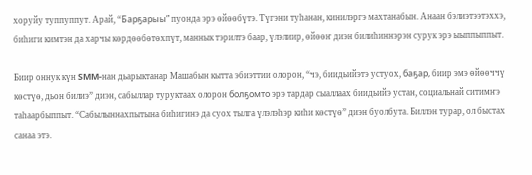хоруйу туппуппут. Арай, “Барҕарыы” пуонда эрэ өйөөбүтэ. Түгэни туһанан, кинилэргэ махтанабын. Анаан бэлиэтээтэххэ, биһиги кимтэн да харчы көрдөөбөтөхпүт, маннык тэрилтэ баар, үлэлиир, өйөөҥ диэн билиһиннэрэн сурук эрэ ыыппыппыт.

Биир оннук күн SMM-нан дьарыктанар Машабын кытта эбиэттии олорон, “чэ, биидьийэтэ устуох, баҕар, биир эмэ өйөөччү көстүө, дьон билиэ” диэн, сабыллар туруктаах олорон болҕомто эрэ тардар сыаллаах биидьийэ устан, социальнай ситимҥэ таһаарбыппыт. “Сабылыннахпытына биһигинэ да суох тылга үлэлэһэр киһи көстүө” диэн буолбута. Биллэн турар, ол быстах санаа этэ.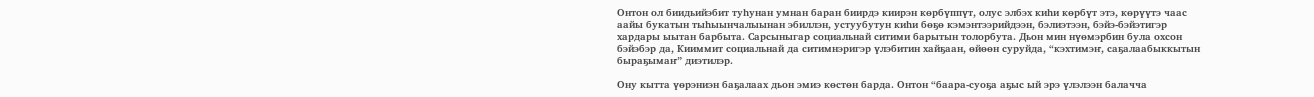Онтон ол биидьийэбит туһунан умнан баран биирдэ киирэн көрбүппүт, олус элбэх киһи көрбүт этэ, көрүүтэ чаас аайы букатын тыһыынчалыынан эбиллэн, устуубутун киһи бөҕө кэмэнтээрийдээн, бэлиэтээн, бэйэ-бэйэтигэр хардары ыытан барбыта. Сарсыныгар социальнай ситими барытын толорбута. Дьон мин нүөмэрбин була охсон бэйэбэр да, Кииммит социальнай да ситимнэригэр үлэбитин хайҕаан, өйөөн суруйда, “кэхтимэҥ, саҕалаабыккытын быраҕымаҥ” диэтилэр.

Ону кытта үөрэниэн баҕалаах дьон эмиэ көстөн барда. Онтон “баара-суоҕа аҕыс ый эрэ үлэлээн балачча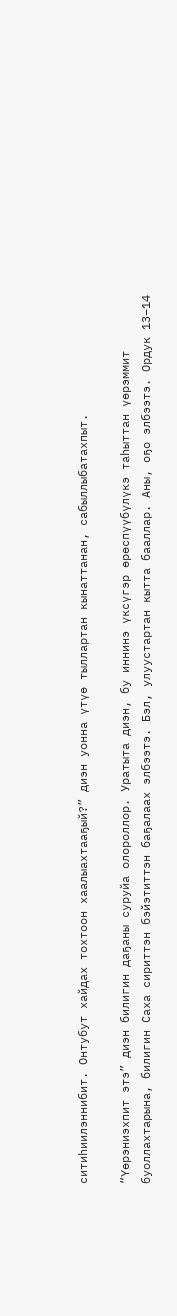ситиһиилэннибит. Онтубут хайдах тохтоон хаалыахтааҕый?” диэн уонна үтүө тыллартан кынаттанан, сабыллыбатахпыт.

“Үөрэниэхпит этэ” диэн билигин даҕаны суруйа олороллор. Уратыта диэн, бу иннинэ үксүгэр өрөспүүбүлүкэ таһыттан үөрэммит буоллахтарына, билигин Саха сириттэн бэйэтиттэн баҕалаах элбээтэ. Бэл, улуустартан кытта бааллар. Аны, оҕо элбээтэ. Ордук 13–14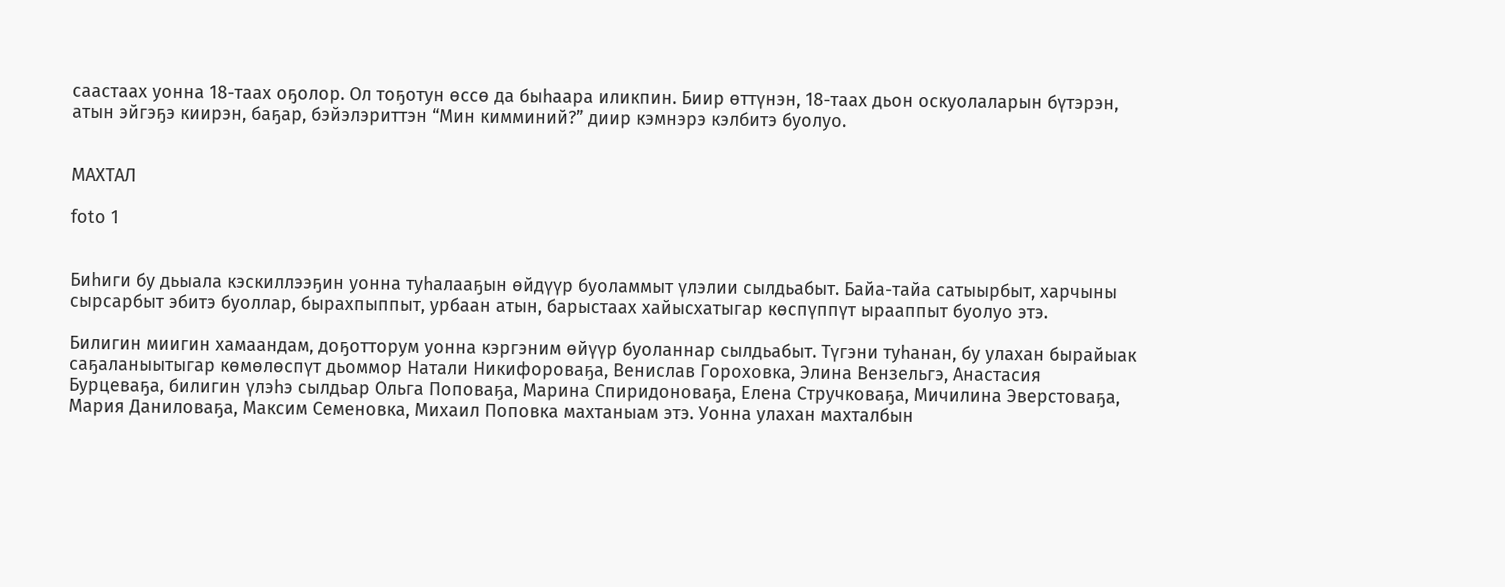саастаах уонна 18-таах оҕолор. Ол тоҕотун өссө да быһаара иликпин. Биир өттүнэн, 18-таах дьон оскуолаларын бүтэрэн, атын эйгэҕэ киирэн, баҕар, бэйэлэриттэн “Мин кимминий?” диир кэмнэрэ кэлбитэ буолуо.


МАХТАЛ

foto 1


Биһиги бу дьыала кэскиллээҕин уонна туһалааҕын өйдүүр буоламмыт үлэлии сылдьабыт. Байа-тайа сатыырбыт, харчыны сырсарбыт эбитэ буоллар, бырахпыппыт, урбаан атын, барыстаах хайысхатыгар көспүппүт ырааппыт буолуо этэ.

Билигин миигин хамаандам, доҕотторум уонна кэргэним өйүүр буоланнар сылдьабыт. Түгэни туһанан, бу улахан бырайыак саҕаланыытыгар көмөлөспүт дьоммор Натали Никифороваҕа, Венислав Гороховка, Элина Вензельгэ, Анастасия Бурцеваҕа, билигин үлэһэ сылдьар Ольга Поповаҕа, Марина Спиридоноваҕа, Елена Стручковаҕа, Мичилина Эверстоваҕа, Мария Даниловаҕа, Максим Семеновка, Михаил Поповка махтаныам этэ. Уонна улахан махталбын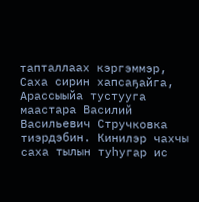тапталлаах кэргэммэр, Саха сирин хапсаҕайга, Арассыыйа тустууга маастара Василий Васильевич Стручковка тиэрдэбин. Кинилэр чахчы саха тылын туһугар ис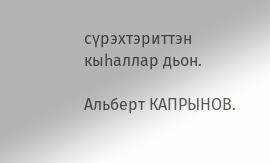сүрэхтэриттэн кыһаллар дьон.

Альберт КАПРЫНОВ.